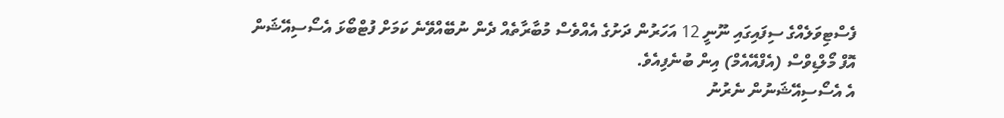ފެސްޓިވަލެއްގެ ސިފައިގައި ނޫނީ 12 އަހަރުން ދަށުގެ އެއްވެސް މުބާރާތެއް ދެން ނުބޭއްވޭނެ ކަމަށް ފުޓްބޯޅަ އެސޯސިއޭޝަން އޮފް މޯލްޑިވްސް (އެފްއޭއެމް) އިން ބުނެފިއެވެ.
އެ އެސޯސިއޭޝަނުން ނެރުނު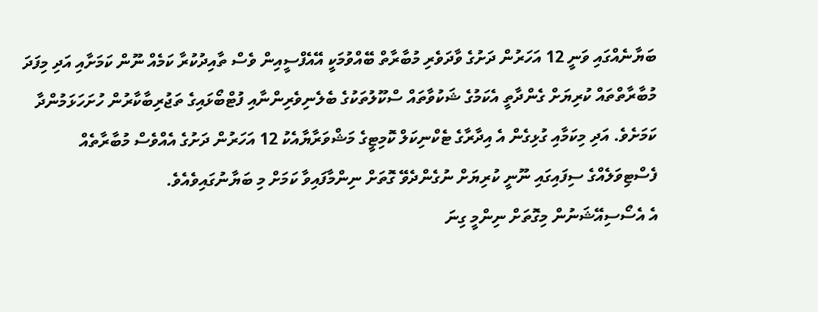ބަޔާނެއްގައި ވަނީ 12 އަހަރުން ދަށުގެ ވާދަވެރި މުބާރާތް ބޭއްވުމަކީ އޭއެފްސީއިން ވެސް ތާއިދުކުރާ ކަމެއް ނޫން ކަމަށާއި އަދި މިފަދަ މުބާރާތްތައް ކުރިޔަށް ގެންދާތީ އެކަމުގެ ޝަކުވާތައް ސްކޫލުތަކުގެ ބެލެނިވެރިންނާއި ފުޓްބޯޅައިގެ ތަޖުރިބާކާރުން ހުށަހަޅަމުންދާ ކަމަށެވެ. އަދި މިކަމާއި ގުޅިގެން އެ އިދާރާގެ ޓެކްނިކަލް ކޮމިޓީގެ މަޝްވަރާޔާއެކު 12 އަހަރުން ދަށުގެ އެއްވެސް މުބާރާތެއް ފެސްޓިވަލެއްގެ ސިފައިގައި ނޫނީ ކުރިޔަށް ނުގެންދެވޭ ގޮތަށް ނިންމާފައިވާ ކަމަށް މި ބަޔާނުގައިވެއެވެ.
އެ އެސޯސިއޭޝަނުން މިގޮތަށް ނިންމީ ގިނަ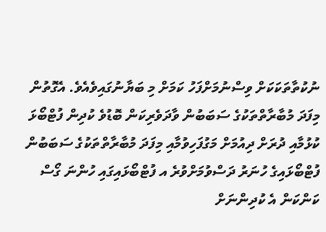ނުކުތާތަކަކަށް ވިސްނުމަށްފަހު ކަމަށް މި ބަޔާނުގައިވެއެވެ. އެގޮތުން މިފަދަ މުބާރާތްތަކުގެ ސަބަބުން ވާދަވެރިކަން ބޮޑުވެ ކުދިން ފުޓްބޯޅަ ކުޅުމާއި ދުރަށް ދިއުމަށް މަގުފަހިވުމާއި މިފަދަ މުބާރާތްތަކުގެ ސަބަބުން ފުޓްބޯޅައިގެ ހުނަރު ދަސްވުމަށްވުރެ އ ފުޓްބޯޅައިގައި ހުންނަ ގޯސް ކަންކަން އެ ކުދިންނަށް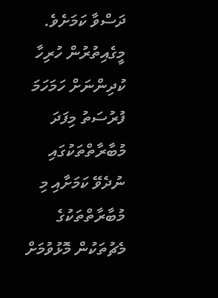ދަސްވާ ކަމަށެވެ. މީގެއިތުރުން ހުރިހާ ކުދިންނަށް ހަމަހަމަ ފުރުސަތު މިފަދަ މުބާރާތްތަކުގައި ނުދެވޭ ކަމަށާއި މި މުބާރާތްތަކުގެ މެޗުތަކުން މޮޅުވުމަށް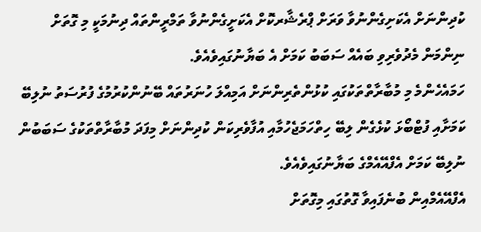ކުދިންނަށް އެކަށިގެންނުވާ ވަރަށް ޕްރެޝާރކޮށް އެކަށީގެންނުވާ ތަމްރީންތައް ދިނުމަކީ މި ގޮތަށް ނިންމަން މެދުވެރިވި ބައެއް ސަބަބު ކަމަށް އެ ބަޔާނުގައިވެއެވެ.
ހަމައެހެންމެ މި މުބާރާތްތަކުގައި ކުޅުންތެރިންނަށް އަމިއްލަ ހުނަރުތައް ބޭނުންކުރުމުގެ ފުރުސަތު ނުލިބޭ ކަމަށާއި ފުޓްބޯޅަ ކުޅެގެން ލިބޭ ހިތްހަމަޖެހުމާއި އުފާވެރިކަން ކުދިންނަށް މިފަދަ މުބާރާތްތަކުގެ ސަބަބުން ނުލިބޭ ކަމަށް އެފްއޭއެމްގެ ބަޔާނުގައިވެއެވެ.
އެފްއޭއެމްއިން ބުނެފައިވާ ގޮތުގައި މިގޮތަށް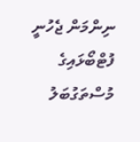ނިންމަން ޖެހުނީ ފުޓްބޯޅައިގެ މުސްތަގުބަލު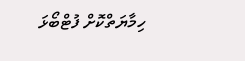ހިމާޔަތްކޮށް ފުޓްބޯޅަ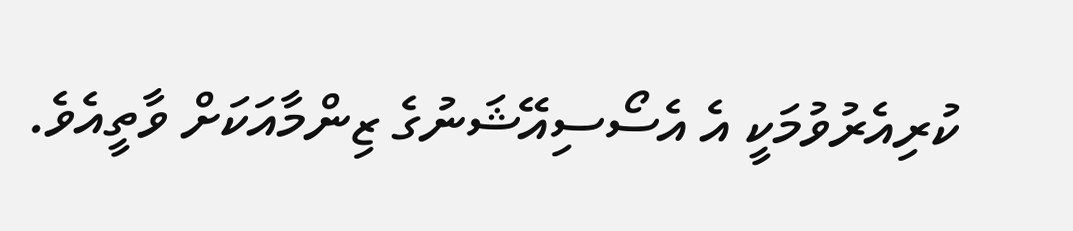ކުރިއެރުވުމަކީ އެ އެސޯސިއޭޝަނުގެ ޒިންމާއަކަށް ވާތީއެވެ.